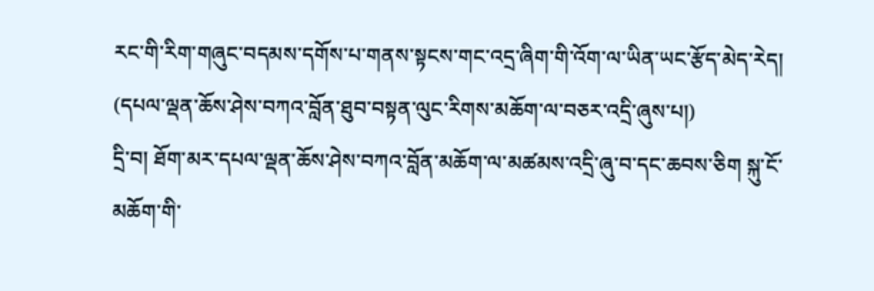རང་གི་རིག་གཞུང་བདམས་དགོས་པ་གནས་སྟངས་གང་འདྲ་ཞིག་གི་འོག་ལ་ཡིན་ཡང་རྩོད་མེད་རེད།
(དཔལ་ལྡན་ཆོས་ཤེས་བཀའ་བློན་ཐུབ་བསྟན་ལུང་རིགས་མཆོག་ལ་བཅར་འདྲི་ཞུས་པ།)
དྲི་བ། ཐོག་མར་དཔལ་ལྡན་ཆོས་ཤེས་བཀའ་བློན་མཆོག་ལ་མཚམས་འདྲི་ཞུ་བ་དང་ཆབས་ཅིག སྐུ་ངོ་མཆོག་གི་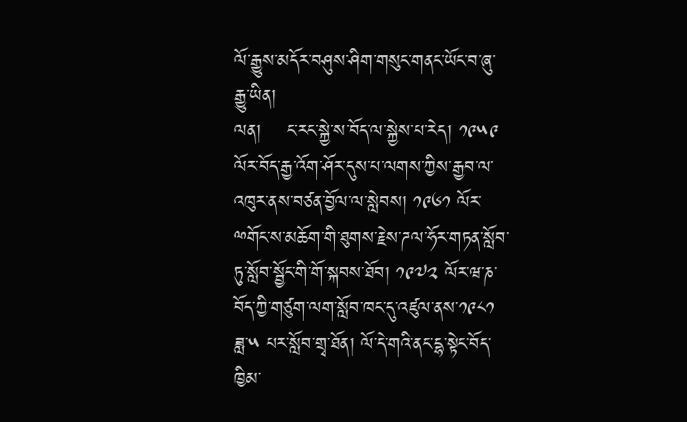ལོ་རྒྱུས་མདོར་བཤུས་ཤིག་གསུང་གནང་ཡོང་བ་ཞུ་རྒྱུ་ཡིན།
ལན།    ང་རང་སྐྱེ་ས་བོད་ལ་སྐྱེས་པ་རེད། ༡༩༥༩ ལོར་བོད་རྒྱ་འོག་ཤོར་དུས་པ་ལགས་ཀྱིས་རྒྱབ་ལ་འཁུར་ནས་བཙན་བྱོལ་ལ་སླེབས། ༡༩༦༡ ལོར་ྋགོང་ས་མཆོག་གི་ཐུགས་རྗེས་ཌལ་ཧོར་གཏན་སློབ་ཏུ་སློབ་སྦྱོང་གི་གོ་སྐབས་ཐོབ། ༡༩༧༢ ལོར་ཝ་ཎ་བོད་ཀྱི་གཙུག་ལག་སློབ་ཁང་དུ་འཛུལ་ནས་༡༩༨༡ ཟླ་༥ པར་སློབ་གྲྭ་ཐོན། ལོ་དེ་གའི་ནང་དྷ་སྟེང་བོད་ཁྱིམ་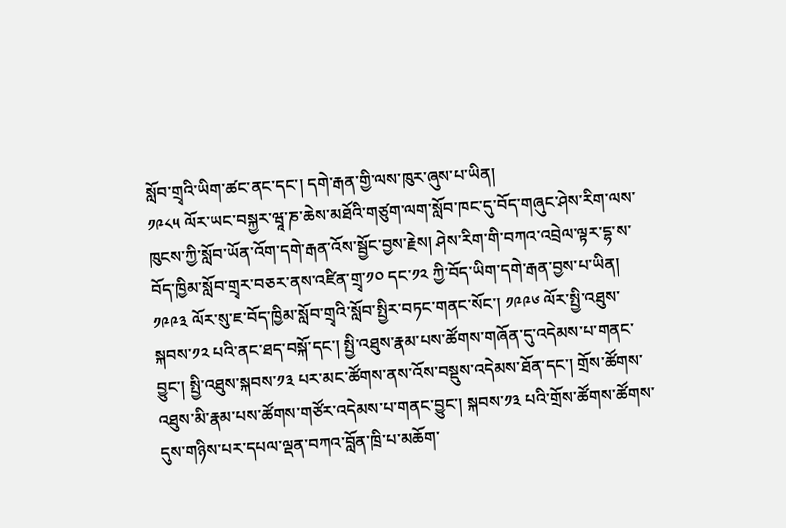སློབ་གྲྭའི་ཡིག་ཚང་ནང་དང་། དགེ་རྒན་གྱི་ལས་ཁུར་ཞུས་པ་ཡིན།
༡༩༨༥ ལོར་ཡང་བསྐྱར་ཝཱ་ཎ་ཆེས་མཐོའི་གཙུག་ལག་སློབ་ཁང་དུ་བོད་གཞུང་ཤེས་རིག་ལས་ཁུངས་ཀྱི་སློབ་ཡོན་འོག་དགེ་རྒན་འོས་སྦྱོང་བྱས་རྗེས། ཤེས་རིག་གི་བཀའ་འབྲེལ་ལྟར་དྷ་ས་བོད་ཁྱིམ་སློབ་གྲྭར་བཅར་ནས་འཛིན་གྲྭ་༡༠ དང་༡༢ ཀྱི་བོད་ཡིག་དགེ་རྒན་བྱས་པ་ཡིན།
༡༩༩༣ ལོར་སུ་ཇ་བོད་ཁྱིམ་སློབ་གྲྭའི་སློབ་སྤྱིར་བཏང་གནང་སོང་། ༡༩༩༦ ལོར་སྤྱི་འཐུས་སྐབས་༡༢ པའི་ནང་ཐད་བསྐོ་དང་། སྤྱི་འཐུས་རྣམ་པས་ཚོགས་གཞོན་དུ་འདེམས་པ་གནང་བྱུང་། སྤྱི་འཐུས་སྐབས་༡༣ པར་མང་ཚོགས་ནས་འོས་བསྡུས་འདེམས་ཐོན་དང་། གྲོས་ཚོགས་འཐུས་མི་རྣམ་པས་ཚོགས་གཙོར་འདེམས་པ་གནང་བྱུང་། སྐབས་༡༣ པའི་གྲོས་ཚོགས་ཚོགས་དུས་གཉིས་པར་དཔལ་ལྡན་བཀའ་བློན་ཁྲི་པ་མཆོག་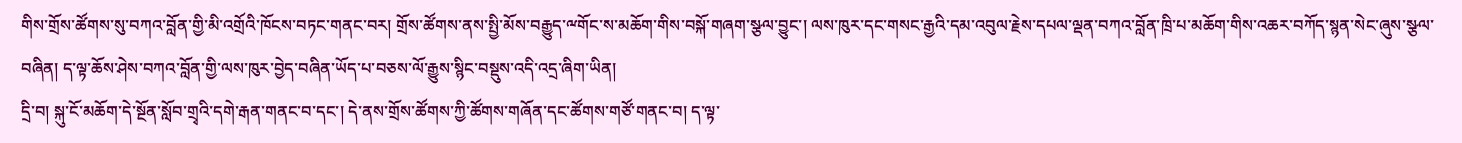གིས་གྲོས་ཚོགས་སུ་བཀའ་བློན་གྱི་མི་འགྲོའི་ཁོངས་བཏང་གནང་བར། གྲོས་ཚོགས་ནས་སྤྱི་མོས་བརྒྱུད་ྋགོང་ས་མཆོག་གིས་བསྐོ་གཞག་སྩལ་བྱུང་། ལས་ཁུར་དང་གསང་རྒྱའི་དམ་འབུལ་རྗེས་དཔལ་ལྡན་བཀའ་བློན་ཁྲི་པ་མཆོག་གིས་འཆར་བཀོད་སྙན་སེང་ཞུས་སྩལ་བཞིན། ད་ལྟ་ཆོས་ཤེས་བཀའ་བློན་གྱི་ལས་ཁུར་བྱེད་བཞིན་ཡོད་པ་བཅས་ལོ་རྒྱུས་སྙིང་བསྡུས་འདི་འདྲ་ཞིག་ཡིན།
དྲི་བ། སྐུ་ངོ་མཆོག་དེ་སྔོན་སློབ་གྲྭའི་དགེ་རྒན་གནང་བ་དང་། དེ་ནས་གྲོས་ཚོགས་ཀྱི་ཚོགས་གཞོན་དང་ཚོགས་གཙོ་གནང་བ། ད་ལྟ་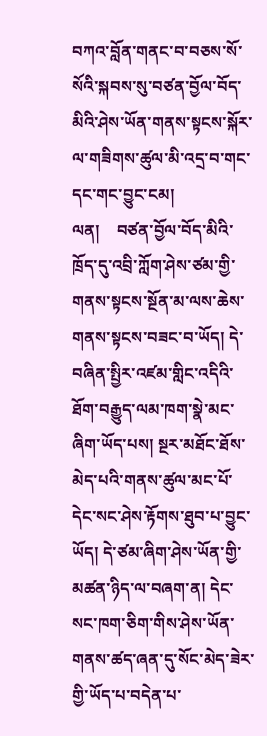བཀའ་བློན་གནང་བ་བཅས་སོ་སོའི་སྐབས་སུ་བཙན་བྱོལ་བོད་མིའི་ཤེས་ཡོན་གནས་སྟངས་སྐོར་ལ་གཟིགས་ཚུལ་མི་འདྲ་བ་གང་དང་གང་བྱུང་ངམ།
ལན།    བཙན་བྱོལ་བོད་མིའི་ཁྲོད་དུ་འབྲི་ཀློག་ཤེས་ཙམ་གྱི་གནས་སྟངས་སྔོན་མ་ལས་ཆེས་གནས་སྟངས་བཟང་བ་ཡོད། དེ་བཞིན་སྤྱིར་འཛམ་གླིང་འདིའི་ཐོག་བརྒྱུད་ལམ་ཁག་སྣེ་མང་ཞིག་ཡོད་པས། སྔར་མཐོང་ཐོས་མེད་པའི་གནས་ཚུལ་མང་པོ་དེང་སང་ཤེས་རྟོགས་ཐུབ་པ་བྱུང་ཡོད། དེ་ཙམ་ཞིག་ཤེས་ཡོན་གྱི་མཚན་ཉིད་ལ་བཞག་ན། དེང་སང་ཁག་ཅིག་གིས་ཤེས་ཡོན་གནས་ཚད་ཞན་དུ་སོང་མེད་ཟེར་གྱི་ཡོད་པ་བདེན་པ་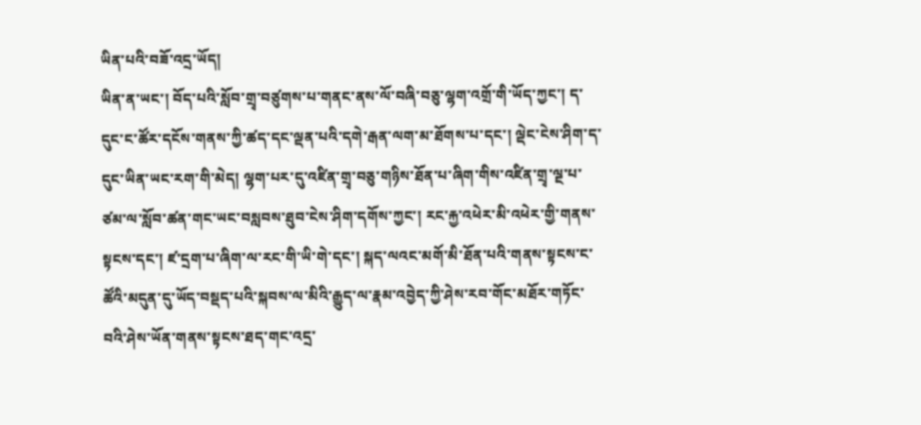ཡིན་པའི་བཟོ་འདྲ་ཡོད།
ཡིན་ན་ཡང་། བོད་པའི་སློབ་གྲྭ་བཙུགས་པ་གནང་ནས་ལོ་བཞི་བཅུ་ལྷག་འགྲོ་གི་ཡོད་ཀྱང་། ད་དུང་ང་ཚོར་དངོས་གནས་ཀྱི་ཚད་དང་ལྡན་པའི་དགེ་རྒན་ལག་མ་ཐོགས་པ་དང་། ལྡེང་ངེས་ཤིག་ད་དུང་ཡིན་ཡང་རག་གི་མེད། ལྷག་པར་དུ་འཛིན་གྲྭ་བཅུ་གཉིས་ཐོན་པ་ཞིག་གིས་འཛིན་གྲྭ་ལྔ་པ་ཙམ་ལ་སློབ་ཚན་གང་ཡང་བསླབས་ཐུབ་ངེས་ཤིག་དགོས་ཀྱང་། རང་རྐྱ་འཕེར་མི་འཕེར་གྱི་གནས་སྟངས་དང་། ཛ་དྲག་པ་ཞིག་ལ་རང་གི་ཡི་གེ་དང་། སྐད་ལའང་མགོ་མི་ཐོན་པའི་གནས་སྟངས་ང་ཚོའི་མདུན་དུ་ཡོད་བསྡད་པའི་སྐབས་ལ་མིའི་རྒྱུད་ལ་རྣམ་འབྱེད་ཀྱི་ཤེས་རབ་གོང་མཐོར་གཏོང་བའི་ཤེས་ཡོན་གནས་སྟངས་ཐད་གང་འདྲ་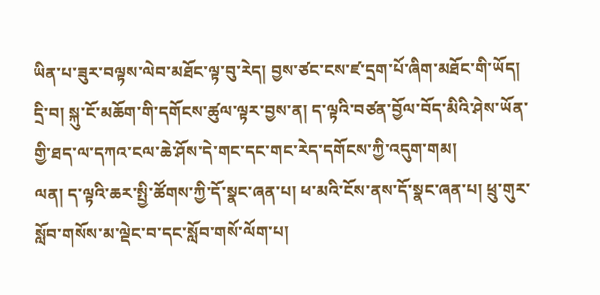ཡིན་པ་ཟུར་བལྟས་ལེབ་མཐོང་ལྟ་བུ་རེད། བྱས་ཙང་ངས་ཛ་དྲག་པོ་ཞིག་མཐོང་གི་ཡོད།
དྲི་བ། སྐུ་ངོ་མཆོག་གི་དགོངས་ཚུལ་ལྟར་བྱས་ན། ད་ལྟའི་བཙན་བྱོལ་བོད་མིའི་ཤེས་ཡོན་གྱི་ཐད་ལ་དཀའ་ངལ་ཆེ་ཤོས་དེ་གང་དང་གང་རེད་དགོངས་ཀྱི་འདུག་གམ།
ལན། ད་ལྟའི་ཆར་སྤྱི་ཚོགས་ཀྱི་དོ་སྣང་ཞན་པ། ཕ་མའི་ངོས་ནས་དོ་སྣང་ཞན་པ། ཕྲུ་གུར་སློབ་གསོས་མ་ལྡེང་བ་དང་སློབ་གསོ་ལོག་པ།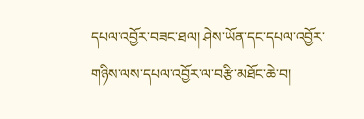དཔལ་འབྱོར་བཟང་ཐལ། ཤེས་ཡོན་དང་དཔལ་འབྱོར་གཉིས་ལས་དཔལ་འབྱོར་ལ་བརྩི་མཐོང་ཆེ་བ།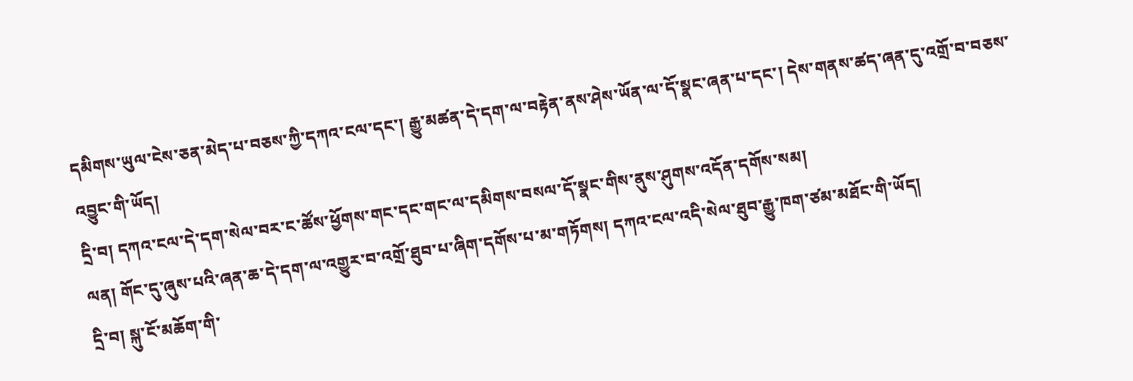དམིགས་ཡུལ་ངེས་ཅན་མེད་པ་བཅས་ཀྱི་དཀའ་ངལ་དང་། རྒྱུ་མཚན་དེ་དག་ལ་བརྟེན་ནས་ཤེས་ཡོན་ལ་དོ་སྣང་ཞན་པ་དང་། དེས་གནས་ཚད་ཞན་དུ་འགྲོ་བ་བཅས་འབྱུང་གི་ཡོད།
དྲི་བ། དཀའ་ངལ་དེ་དག་སེལ་བར་ང་ཚོས་ཕྱོགས་གང་དང་གང་ལ་དམིགས་བསལ་དོ་སྣང་གིས་ནུས་ཤུགས་འདོན་དགོས་སམ།
ལན། གོང་དུ་ཞུས་པའི་ཞན་ཆ་དེ་དག་ལ་འགྱུར་བ་འགྲོ་ཐུབ་པ་ཞིག་དགོས་པ་མ་གཏོགས། དཀའ་ངལ་འདི་སེལ་ཐུབ་རྒྱུ་ཁག་ཙམ་མཐོང་གི་ཡོད།
དྲི་བ། སྐུ་ངོ་མཆོག་གི་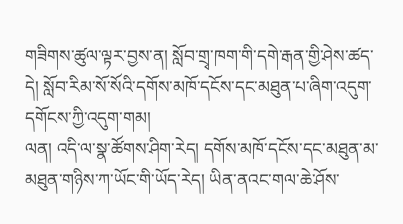གཟིགས་ཚུལ་ལྟར་བྱས་ན། སློབ་གྲྭ་ཁག་གི་དགེ་རྒན་གྱི་ཤེས་ཚད་དེ། སློབ་རིམ་སོ་སོའི་དགོས་མཁོ་དངོས་དང་མཐུན་པ་ཞིག་འདུག་དགོངས་ཀྱི་འདུག་གམ།
ལན། འདི་ལ་སྣ་ཚོགས་ཤིག་རེད། དགོས་མཁོ་དངོས་དང་མཐུན་མ་མཐུན་གཉིས་ཀ་ཡོང་གི་ཡོད་རེད། ཡིན་ནའང་གལ་ཆེ་ཤོས་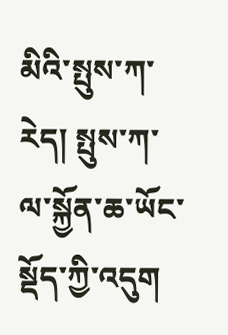མིའི་སྤུས་ཀ་རེད། སྤུས་ཀ་ལ་སྐྱོན་ཆ་ཡོང་སྡོད་ཀྱི་འདུག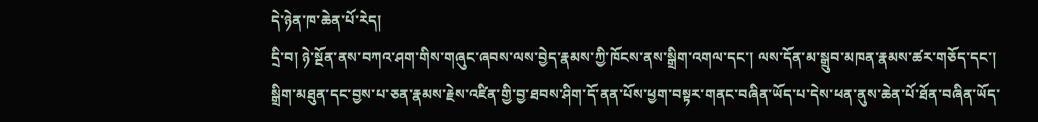དེ་ཉེན་ཁ་ཆེན་པོ་རེད།
དྲི་བ། ཉེ་སྔོན་ནས་བཀའ་ཤག་གིས་གཞུང་ཞབས་ལས་བྱེད་རྣམས་ཀྱི་ཁོངས་ནས་སྒྲིག་འགལ་དང་། ལས་དོན་མ་སྒྲུབ་མཁན་རྣམས་ཚར་གཅོད་དང་། སྒྲིག་མཐུན་དང་བྱས་པ་ཅན་རྣམས་རྗེས་འཛིན་གྱི་བྱ་ཐབས་ཤིག་དོ་ནན་པོས་ཕྱག་བསྟར་གནང་བཞིན་ཡོད་པ་དེས་ཕན་ནུས་ཆེན་པོ་ཐོན་བཞིན་ཡོད་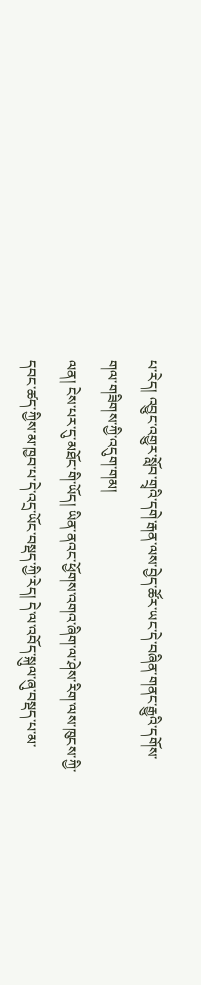པ་རེད། འབྱུང་འགྱུར་སློབ་གྲྭའི་དགེ་རྒན་ལས་བྱེད་ཚོར་ཡང་དེ་བཞིན་གནང་རྒྱུའི་དགོས་གལ་གཟིགས་ཀྱི་འདུག་གམ།
ལན། ངེས་པར་དུ་མཐོང་གི་ཡོད། ཡིན་ནའང་ཕྱོགས་འགའ་ཞིག་ལ་ཤེས་རིག་ལས་ཁུངས་ཀྱི་དབང་ཚད་ཀྱིས་མ་ཁྱབ་པ་དེ་འདྲ་ཡོང་བསྡད་ཀྱི་རེད། དེ་ལ་འབོད་སྐུལ་ཞུ་བསྡད་པ་མ་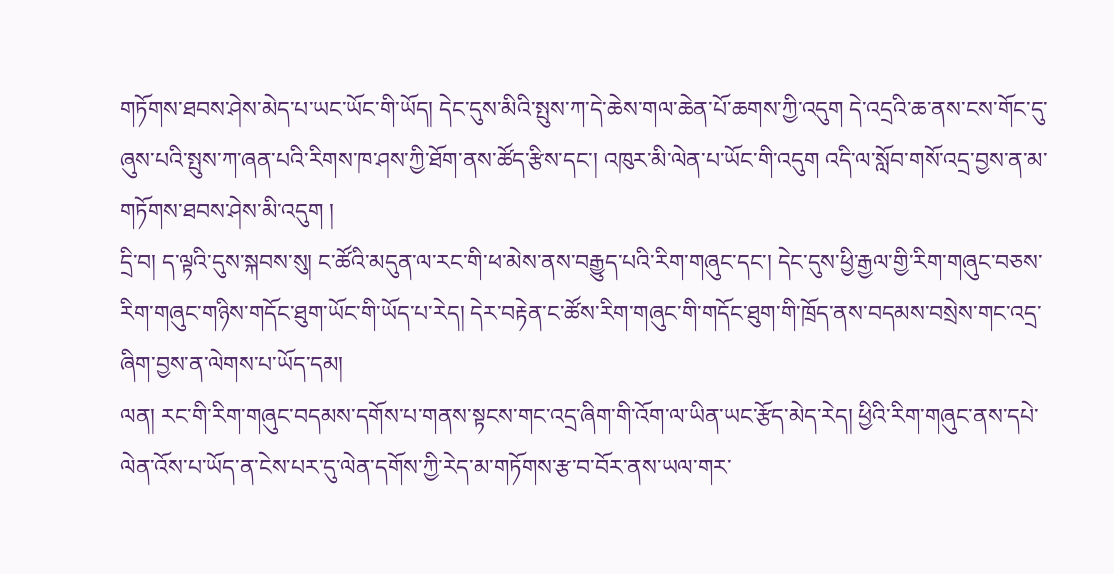གཏོགས་ཐབས་ཤེས་མེད་པ་ཡང་ཡོང་གི་ཡོད། དེང་དུས་མིའི་སྤུས་ཀ་དེ་ཆེས་གལ་ཆེན་པོ་ཆགས་ཀྱི་འདུག དེ་འདྲའི་ཆ་ནས་ངས་གོང་དུ་ཞུས་པའི་སྤུས་ཀ་ཞན་པའི་རིགས་ཁ་ཤས་ཀྱི་ཐོག་ནས་ཚོད་རྩིས་དང་། འཁུར་མི་ལེན་པ་ཡོང་གི་འདུག འདི་ལ་སློབ་གསོ་འདྲ་བྱས་ན་མ་གཏོགས་ཐབས་ཤེས་མི་འདུག །
དྲི་བ། ད་ལྟའི་དུས་སྐབས་སུ། ང་ཚོའི་མདུན་ལ་རང་གི་ཕ་མེས་ནས་བརྒྱུད་པའི་རིག་གཞུང་དང་། དེང་དུས་ཕྱི་རྒྱལ་གྱི་རིག་གཞུང་བཅས་རིག་གཞུང་གཉིས་གདོང་ཐུག་ཡོང་གི་ཡོད་པ་རེད། དེར་བརྟེན་ང་ཚོས་རིག་གཞུང་གི་གདོང་ཐུག་གི་ཁྲོད་ནས་བདམས་བསྲེས་གང་འདྲ་ཞིག་བྱས་ན་ལེགས་པ་ཡོད་དམ།
ལན། རང་གི་རིག་གཞུང་བདམས་དགོས་པ་གནས་སྟངས་གང་འདྲ་ཞིག་གི་འོག་ལ་ཡིན་ཡང་རྩོད་མེད་རེད། ཕྱིའི་རིག་གཞུང་ནས་དཔེ་ལེན་འོས་པ་ཡོད་ན་ངེས་པར་དུ་ལེན་དགོས་ཀྱི་རེད་མ་གཏོགས་རྩ་བ་བོར་ནས་ཡལ་གར་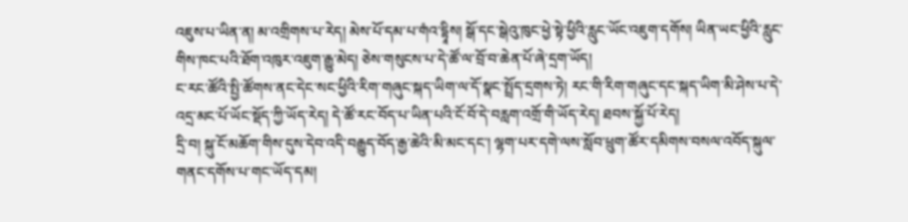འཇུས་པ་ཡིན་ན། མ་འགྲིགས་པ་རེད། མེས་པོ་དམ་པ་གཾའ་དྷཱིས། སྒོ་དང་སྒེའུ་ཁུང་ཕྱེ་སྟེ་ཕྱིའི་རླུང་ཡོང་འཇུག་དགོས། ཡིན་ཡང་ཕྱིའི་རླུང་གིས་ཁང་པའི་ཐོག་འཁུར་འཇུག་རྒྱུ་མེད། ཅེས་གསུངས་པ་དེ་ཚོ་ལ་བྲོ་བ་ཆེན་པོ་ཞེ་དྲག་ཡོད།
ང་རང་ཚོའི་སྤྱི་ཚོགས་ནང་དེང་སང་ཕྱིའི་རིག་གཞུང་སྐད་ཡིག་ལ་དོ་སྣང་སྤྲོད་དྲགས་ཏེ། རང་གི་རིག་གཞུང་དང་སྐད་ཡིག་མི་ཤེས་པ་དེ་འདྲ་མང་པོ་ཡོང་སྡོད་ཀྱི་ཡོད་རེད། དེ་ཚོ་རང་བོད་པ་ཡིན་པའི་ངོ་བོ་དེ་བརླག་འགྲོ་གི་ཡོད་རེད། ཐབས་སྐྱོ་པོ་རེད།
དྲི་བ། སྐུ་ངོ་མཆོག་གིས་དུས་དེབ་འདི་བརྒྱུད་བོད་རྒྱ་ཆེའི་མི་མང་དང་། ལྷག་པར་དགེ་ལས་སློབ་ཕྲུག་ཚོར་དམིགས་བསལ་འབོད་སྐུལ་གནང་དགོས་པ་གང་ཡོད་དམ།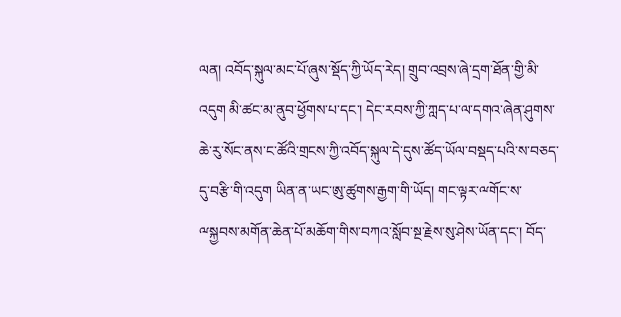ལན། འབོད་སྐུལ་མང་པོ་ཞུས་སྡོད་ཀྱི་ཡོད་རེད། གྲུབ་འབྲས་ཞེ་དྲག་ཐོན་གྱི་མི་འདུག མི་ཚང་མ་ནུབ་ཕྱོགས་པ་དང་། དེང་རབས་ཀྱི་ཀླད་པ་ལ་དགའ་ཞེན་ཤུགས་ཆེ་རུ་སོང་ནས་ང་ཚོའི་གྲངས་ཀྱི་འབོད་སྐུལ་དེ་དུས་ཚོད་ཡོལ་བསྡད་པའི་ས་བཅད་དུ་བརྩི་གི་འདུག ཡིན་ན་ཡང་ཨུ་ཚུགས་རྒྱག་གི་ཡོད། གང་ལྟར་ྋགོང་ས་ྋསྐྱབས་མགོན་ཆེན་པོ་མཆོག་གིས་བཀའ་སློབ་སྔ་རྗེས་སུ་ཤེས་ཡོན་དང་། བོད་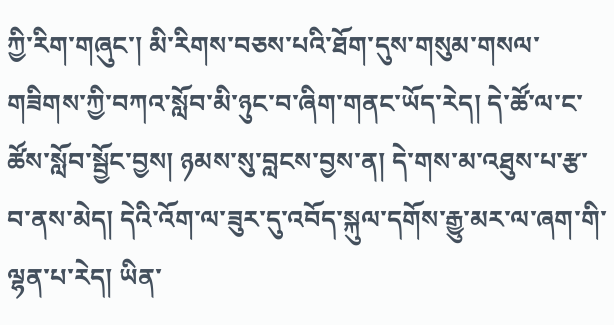ཀྱི་རིག་གཞུང་། མི་རིགས་བཅས་པའི་ཐོག་དུས་གསུམ་གསལ་གཟིགས་ཀྱི་བཀའ་སློབ་མི་ཉུང་བ་ཞིག་གནང་ཡོད་རེད། དེ་ཚོ་ལ་ང་ཚོས་སློབ་སྦྱོང་བྱས། ཉམས་སུ་བླངས་བྱས་ན། དེ་གས་མ་འཐུས་པ་རྩ་བ་ནས་མེད། དེའི་འོག་ལ་ཟུར་དུ་འབོད་སྐུལ་དགོས་རྒྱུ་མར་ལ་ཞག་གི་ལྷན་པ་རེད། ཡིན་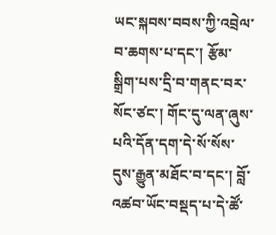ཡང་སྐབས་བབས་ཀྱི་འབྲེལ་བ་ཆགས་པ་དང་། རྩོམ་སྒྲིག་པས་དྲི་བ་གནང་བར་སོང་ཙང་། གོང་དུ་ལན་ཞུས་པའི་དོན་དག་དེ་སོ་སོས་དུས་རྒྱུན་མཐོང་བ་དང་། བློ་འཚབ་ཡོང་བསྡད་པ་དེ་ཚོ་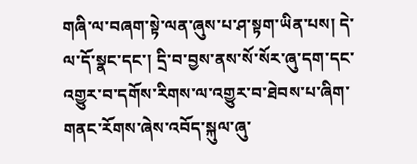གཞི་ལ་བཞག་སྟེ་ལན་ཞུས་པ་ཤ་སྟག་ཡིན་པས། དེ་ལ་དོ་སྣང་དང་། དྲི་བ་བྱས་ནས་སོ་སོར་ཞུ་དག་དང་འགྱུར་བ་དགོས་རིགས་ལ་འགྱུར་བ་ཐེབས་པ་ཞིག་གནང་རོགས་ཞེས་འབོད་སྐུལ་ཞུ་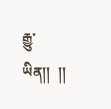རྒྱུ་ཡིན།།  །།